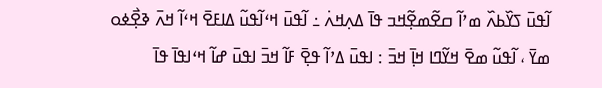ߊ߬ߟߎ߫ ߖߌ߰ߕߍ߰ ߘߴߊ߬ ߛߐ߬ߘߐ߲߬ߞߏ ߟߊ߫ ߡߍ߲ߞߍ߭ ߸ ߊ߬ߟߎ߫ ߞߵߊ߬ߟߎ߬ ߡߊߓߐ߫ ߞߵߊ߬ ߞߍ߫ ߢߐ߲߯ߦߋ ߘߌ߫ ، ߊ߬ߟߎ߬ ߘߐ߫ ߞߌ߬ߣߊ ߞߊ߲߫ ߞߏ߫ : ߊߟߎ߫ ߡߴߊ߬ ߟߐ߲߫ ߓߊ߬ ߞߏ߫ ߊߟߎ߫ ߝߊ߬ ߞߵߊߟߊ߫ ߟߊ߫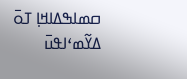ߛߘߊߒߡߊߞߊ߲ ߠߋ߫ ߡߌ߬ߘߵߊߟߎ߫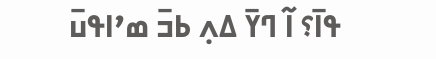ߟߊ߫؟ ߊ߬ ߣߌ߫ ߡߍ߲ ߕߏ߫ ߘߴߊߟߎ߫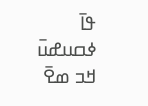ߟߊ߫ ߦߛߎߝߎ߫ ߞߏ ߘߐ߫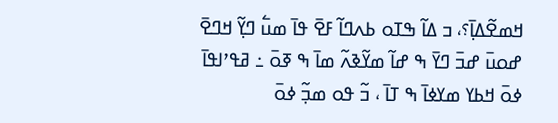ߞߘߐ߬ߡߊ߲߫؟، ߏ ߡߊ߬ ߒߠߋ ߕߍߣߊ߬ ߓߐ߫ ߟߊ߫ ߘߎ߱ ߣߌ߲߬ ߞߣߐ߫ ߝߋߎ߫ ߝߏ߫ ߣߌ߫ ߒ ߝߊ߬ ߘߌ߬ߢߍ߬ ߘߊ߫ ߒ ߧߋ߫ ߸ ߥߟߴߊߟߊ߫ ߦߋ߫ ߞߕߌ ߘߌߦߊ߫ ߒ ߠߊ߫ ، ߏ߬ ߟߋ ߘߏ߲߬ ߦߋ߫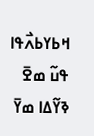ߞߕߌߕߍ߯ߟߊ ߟߎ߬ ߘߐ߫ ߢߌ߬ߡߊ ߘߌ߫